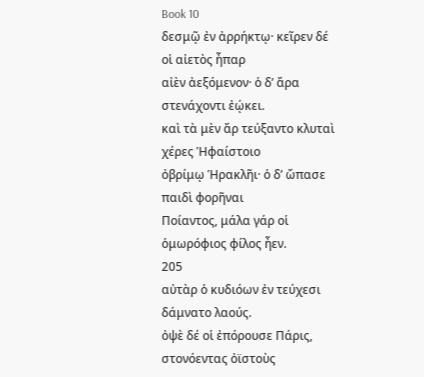Book 10
δεσμῷ ἐν ἀρρήκτῳ· κεῖρεν δέ οἱ αἰετὸς ἦπαρ
αἰὲν ἀεξόμενον· ὁ δʼ ἄρα στενάχοντι ἐῴκει.
καὶ τὰ μὲν ἄρ τεύξαντο κλυταὶ χέρες Ἡφαίστοιο
ὀβρίμῳ Ἡρακλῆι· ὁ δʼ ὤπασε παιδὶ φορῆναι
Ποίαντος, μάλα γάρ οἱ ὁμωρόφιος φίλος ἦεν.
205
αὐτὰρ ὁ κυδιόων ἐν τεύχεσι δάμνατο λαούς.
ὀψὲ δέ οἱ ἐπόρουσε Πάρις, στονόεντας ὀϊστοὺς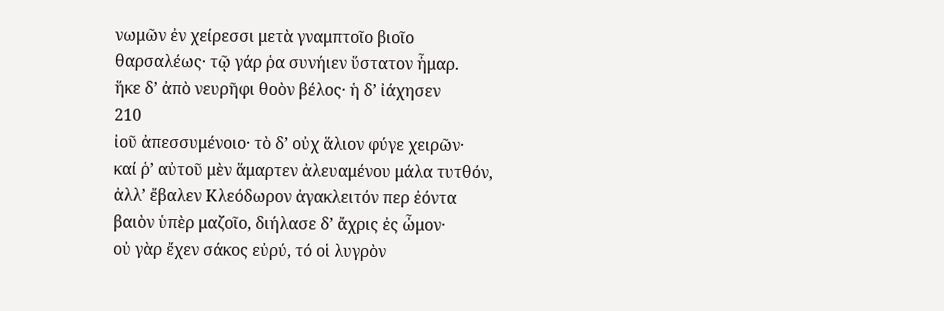νωμῶν ἐν χείρεσσι μετὰ γναμπτοῖο βιοῖο
θαρσαλέως· τῷ γάρ ῥα συνήιεν ὕστατον ἦμαρ.
ἥκε δʼ ἀπὸ νευρῆφι θοὸν βέλος· ἡ δʼ ἰάχησεν
210
ἰοῦ ἀπεσσυμένοιο· τὸ δʼ οὐχ ἅλιον φύγε χειρῶν·
καί ῥʼ αὐτοῦ μὲν ἅμαρτεν ἀλευαμένου μάλα τυτθόν,
ἀλλʼ ἔβαλεν Κλεόδωρον ἀγακλειτόν περ ἐόντα
βαιὸν ὑπὲρ μαζοῖο, διήλασε δʼ ἄχρις ἐς ὦμον·
οὐ γὰρ ἔχεν σάκος εὐρύ, τό οἱ λυγρὸν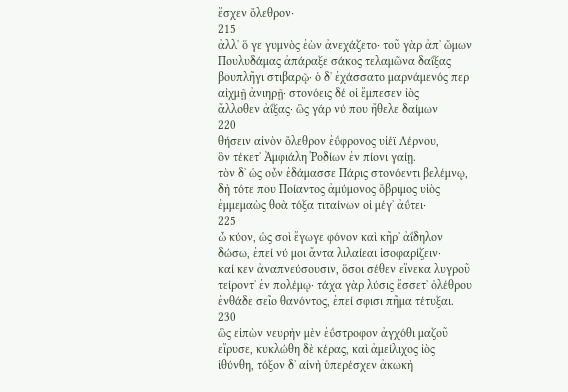ἔσχεν ὄλεθρον·
215
ἀλλʼ ὅ γε γυμνὸς ἐὼν ἀνεχάζετο· τοῦ γὰρ ἀπʼ ὤμων
Πουλυδάμας ἀπάραξε σάκος τελαμῶνα δαΐξας
βουπλῆγι στιβαρῷ· ὁ δʼ ἐχάσσατο μαρνάμενός περ
αἰχμῇ ἀνιηρῇ· στονόεις δέ οἱ ἔμπεσεν ἰὸς
ἄλλοθεν ἀΐξας· ὣς γάρ νύ που ἤθελε δαίμων
220
θήσειν αἰνὸν ὄλεθρον ἐΰφρονος υἱέϊ Λέρνου,
ὃν τέκετʼ Ἀμφιάλη Ῥοδίων ἐν πίονι γαίῃ.
τὸν δʼ ὡς οὖν ἐδάμασσε Πάρις στονόεντι βελέμνῳ,
δὴ τότε που Ποίαντος ἀμύμονος ὄβριμος υἱὸς
ἐμμεμαὼς θοὰ τόξα τιταίνων οἱ μέγʼ ἀΰτει·
225
ὦ κύον, ὡς σοὶ ἔγωγε φόνον καὶ κῆρʼ ἀΐδηλον
δώσω, ἐπεί νύ μοι ἄντα λιλαίεαι ἰσοφαρίζειν·
καί κεν ἀναπνεύσουσιν, ὅσοι σέθεν εἵνεκα λυγροῦ
τείροντʼ ἐν πολέμῳ· τάχα γὰρ λύσις ἔσσετʼ ὀλέθρου
ἐνθάδε σεῖο θανόντος, ἐπεί σφισι πῆμα τέτυξαι.
230
ὣς εἰπὼν νευρὴν μὲν ἐΰστροφον ἀγχόθι μαζοῦ
εἴρυσε, κυκλώθη δὲ κέρας, καὶ ἀμείλιχος ἰὸς
ἰθύνθη, τόξον δʼ αἰνὴ ὑπερέσχεν ἀκωκὴ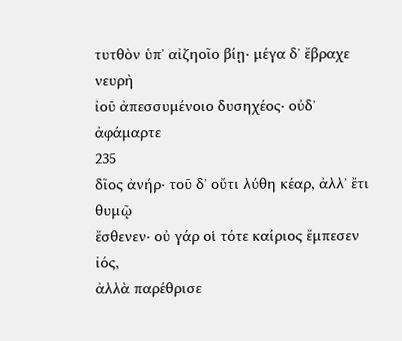τυτθὸν ὑπʼ αἰζηοῖο βίῃ· μέγα δʼ ἔβραχε νευρὴ
ἰοῦ ἀπεσσυμένοιο δυσηχέος· οὐδʼ ἀφάμαρτε
235
δῖος ἀνήρ· τοῦ δʼ οὔτι λύθη κέαρ, ἀλλʼ ἔτι θυμῷ
ἔσθενεν· οὐ γάρ οἱ τότε καίριος ἔμπεσεν ἰός,
ἀλλὰ παρέθρισε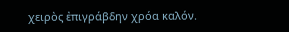χειρὸς ἐπιγράβδην χρόα καλόν.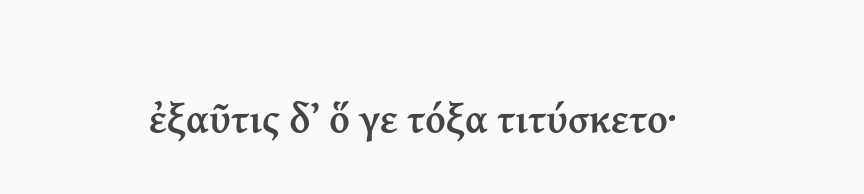ἐξαῦτις δʼ ὅ γε τόξα τιτύσκετο·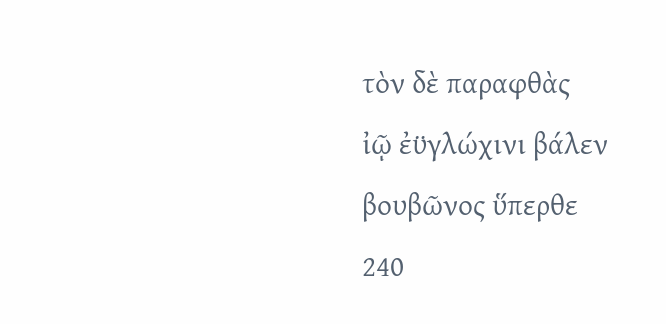τὸν δὲ παραφθὰς
ἰῷ ἐϋγλώχινι βάλεν βουβῶνος ὕπερθε
240